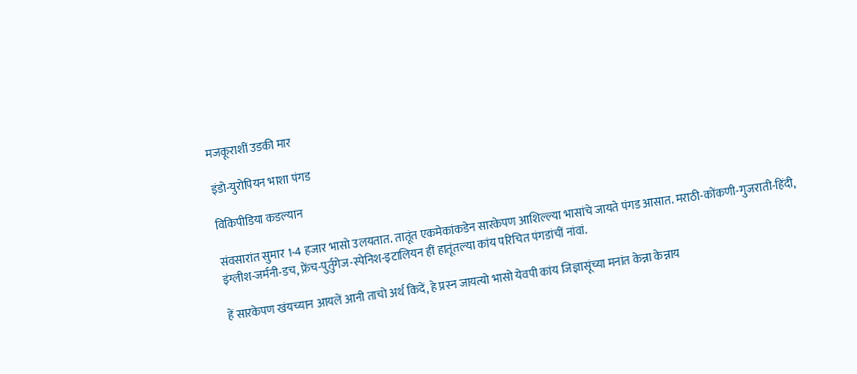मजकूराशीं उडकी मार

इंडो-युरोपियन भाशा पंगड

विकिपीडिया कडल्यान

संवसारांत सुमार 1-4 हजार भासो उलयतात. तातूंत एकमेकांकडेन सारकेपण आशिल्ल्या भासांचे जायते पंगड आसात. मराठी-कोंकणी-गुजराती-हिंदी, इंग्लीश-जर्मनी-डच, फ्रेंच-पुर्तुगेज-स्पेनिश-इटालियन हीं हातूंतल्या कांय परिचित पंगडांचीं नांवां.

हें सारकेपण खंयच्यान आयलें आनी ताचो अर्थ किदें, हे प्रस्न जायत्यो भासो येवपी कांय जिज्ञासूंच्या मनांत केन्ना केन्नाय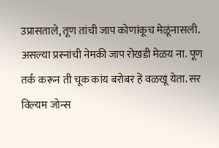उप्रासताले, तूण तांची जाप कोणांकूच मेळूंनासली. असल्या प्रस्नांची नेमकी जाप रोखडी मेळय ना. पूण तर्क करून ती चूक कांय बरोबर हें वळखूं येता. सर विल्यम जोन्स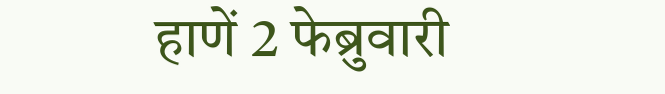हाणें 2 फेब्रुवारी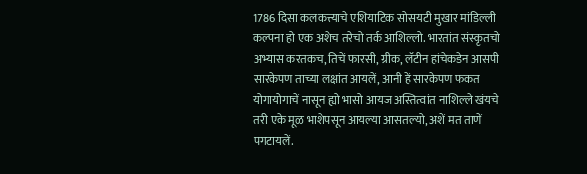1786 दिसा कलकत्त्याचे एशियाटिक सोसयटी मुखार मांडिल्ली कल्पना हो एक अशेच तरेचो तर्क आशिल्लो. भारतांत संस्कृतचो अभ्यास करतकच, तिचें फारसी, ग्रीक, लॅटीन हांचेकडेन आसपी सारकेपण ताच्या लक्षांत आयलें, आनी हें सारकेपण फकत योगायोगाचें नासून ह्यो भासो आयज अस्तित्वांत नाशिल्ले खंयचे तरी एके मूळ भाशेपसून आयल्या आसतल्यो, अशें मत ताणें पगटायलें.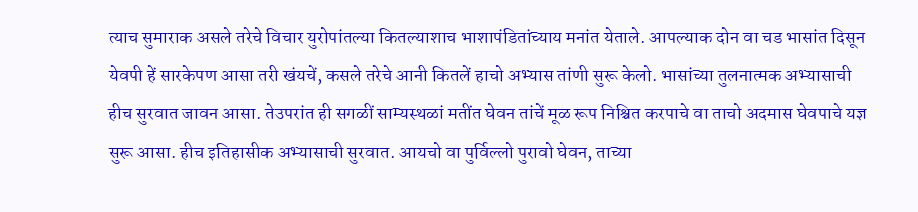त्याच सुमाराक असले तरेचे विचार युरोपांतल्या कितल्याशाच भाशापंडितांच्याय मनांत येताले. आपल्याक दोन वा चड भासांत दिसून येवपी हें सारकेपण आसा तरी खंयचें, कसले तरेचे आनी कितलें हाचो अभ्यास तांणी सुरू केलो. भासांच्या तुलनात्मक अभ्यासाची हीच सुरवात जावन आसा. तेउपरांत ही सगळीं साम्यस्थळां मतींत घेवन तांचें मूळ रूप निश्चित करपाचे वा ताचो अदमास घेवपाचे यज्ञ सुरू आसा. हीच इतिहासीक अभ्यासाची सुरवात. आयचो वा पुर्विल्लो पुरावो घेवन, ताच्या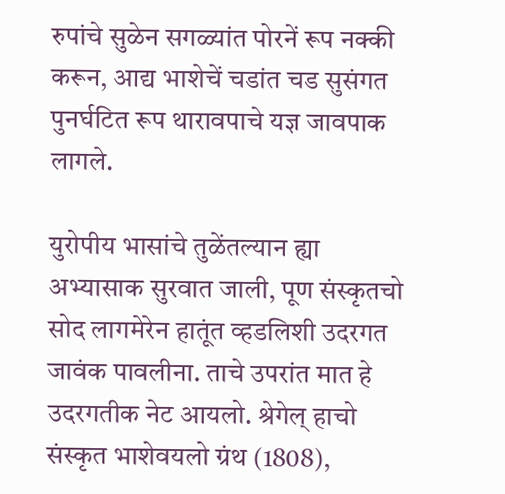रुपांचे सुळेन सगळ्यांत पोरनें रूप नक्की करून, आद्य भाशेचें चडांत चड सुसंगत पुनर्घटित रूप थारावपाचे यज्ञ जावपाक लागले.

युरोपीय भासांचे तुळेंतल्यान ह्या अभ्यासाक सुरवात जाली, पूण संस्कृतचो सोद लागमेरेन हातूंत व्हडलिशी उदरगत जावंक पावलीना. ताचे उपरांत मात हे उदरगतीक नेट आयलो. श्रेगेल् हाचो संस्कृत भाशेवयलो ग्रंथ (1808),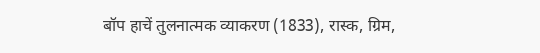बॉप हाचें तुलनात्मक व्याकरण (1833), रास्क, ग्रिम,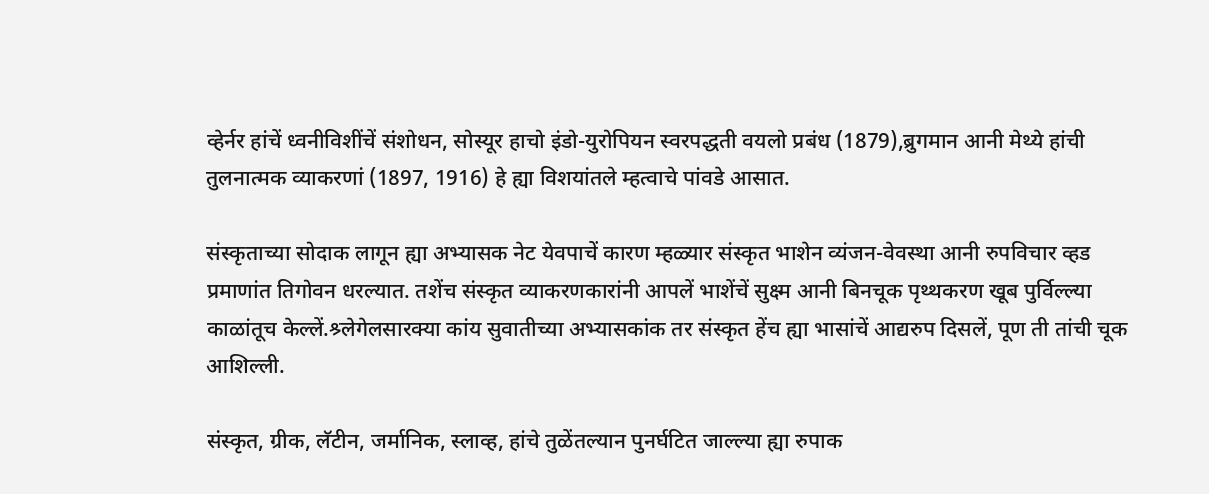व्हेर्नर हांचें ध्वनीविशींचें संशोधन, सोस्यूर हाचो इंडो-युरोपियन स्वरपद्धती वयलो प्रबंध (1879),ब्रुगमान आनी मेथ्ये हांची तुलनात्मक व्याकरणां (1897, 1916) हे ह्या विशयांतले म्हत्वाचे पांवडे आसात.

संस्कृताच्या सोदाक लागून ह्या अभ्यासक नेट येवपाचें कारण म्हळ्यार संस्कृत भाशेन व्यंजन-वेवस्था आनी रुपविचार व्हड प्रमाणांत तिगोवन धरल्यात. तशेंच संस्कृत व्याकरणकारांनी आपलें भाशेंचें सुक्ष्म आनी बिनचूक पृथ्थकरण खूब पुर्विल्ल्या काळांतूच केल्लें.श्र्लेगेलसारक्या कांय सुवातीच्या अभ्यासकांक तर संस्कृत हेंच ह्या भासांचें आद्यरुप दिसलें, पूण ती तांची चूक आशिल्ली.

संस्कृत, ग्रीक, लॅटीन, जर्मानिक, स्लाव्ह, हांचे तुळेंतल्यान पुनर्घटित जाल्ल्या ह्या रुपाक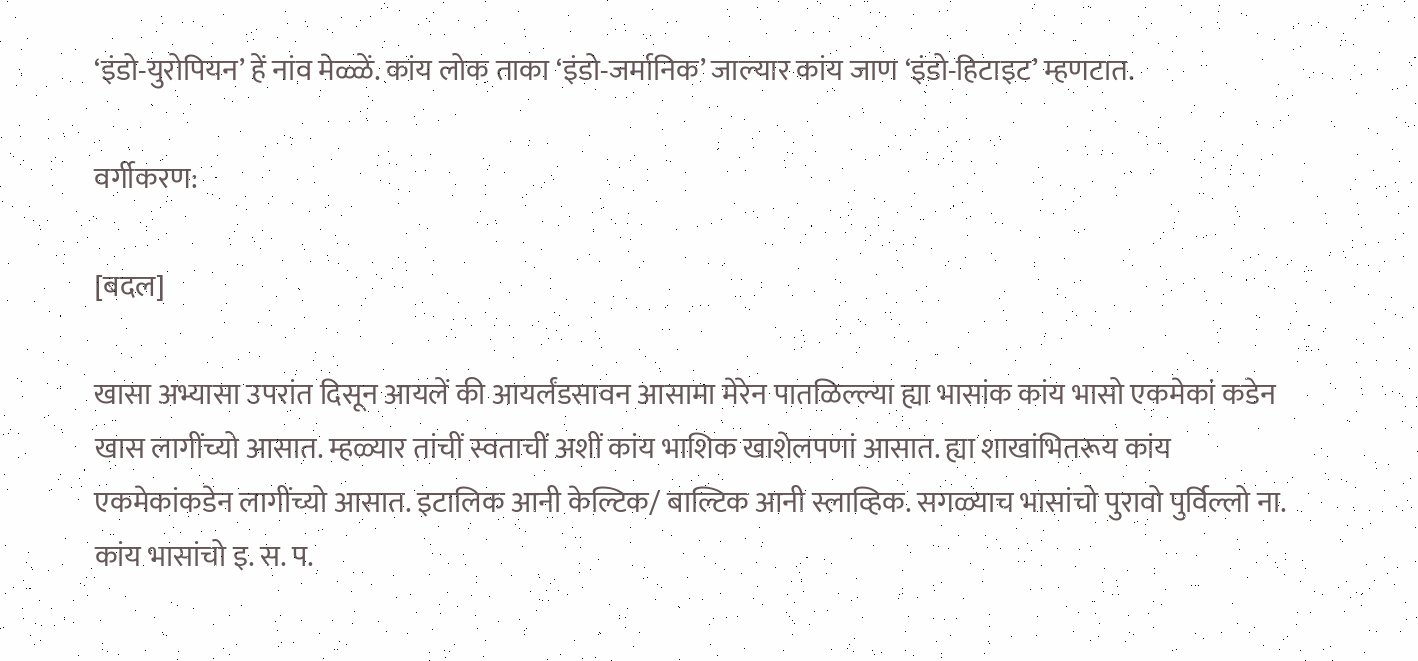‘इंडो-युरोपियन’ हें नांव मेळ्ळें. कांय लोक ताका ‘इंडो-जर्मानिक’ जाल्यार कांय जाण ‘इंडो-हिटाइट’ म्हणटात.

वर्गीकरण:

[बदल]

खासा अभ्यासा उपरांत दिसून आयलें की आयर्लंडसावन आसामा मेरेन पातळिल्ल्या ह्या भासांक कांय भासो एकमेकां कडेन खास लागींच्यो आसात. म्हळ्यार तांचीं स्वताचीं अशीं कांय भाशिक खाशेलपणां आसात. ह्या शाखांभितरूय कांय एकमेकांकडेन लागींच्यो आसात. इटालिक आनी केल्टिक/ बाल्टिक आनी स्लाव्हिक. सगळ्याच भासांचो पुरावो पुर्विल्लो ना. कांय भासांचो इ. स. प.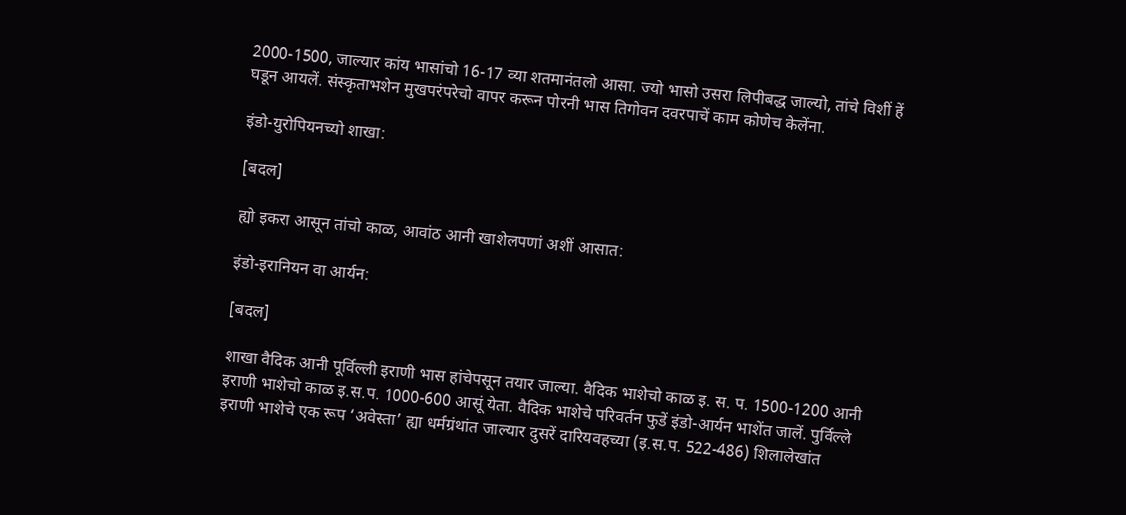2000-1500, जाल्यार कांय भासांचो 16-17 व्या शतमानंतलो आसा. ज्यो भासो उसरा लिपीबद्ध जाल्यो, तांचे विशीं हें घडून आयलें. संस्कृताभशेन मुखपरंपरेचो वापर करून पोरनी भास तिगोवन दवरपाचें काम कोणेच केलेंना.

इंडो-युरोपियनच्यो शाखा:

[बदल]

ह्यो इकरा आसून तांचो काळ, आवांठ आनी खाशेलपणां अशीं आसात:

इंडो-इरानियन वा आर्यन:

[बदल]

शाखा वैदिक आनी पूर्विल्ली इराणी भास हांचेपसून तयार जाल्या. वैदिक भाशेचो काळ इ. स. प. 1500-1200 आनी इराणी भाशेचो काळ इ.स.प. 1000-600 आसूं येता. वैदिक भाशेचे परिवर्तन फुडें इंडो-आर्यन भाशेंत जालें. पुर्विल्ले इराणी भाशेचे एक रूप ‘अवेस्ता’ ह्या धर्मग्रंथांत जाल्यार दुसरें दारियवहच्या (इ.स.प. 522-486) शिलालेखांत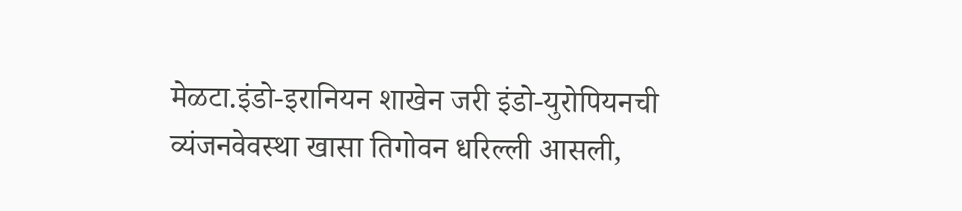मेळटा.इंडो-इरानियन शाखेन जरी इंडो-युरोपियनची व्यंजनवेवस्था खासा तिगोवन धरिल्ली आसली,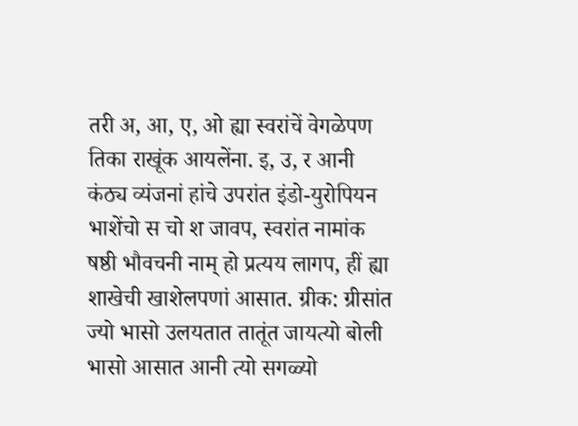तरी अ, आ, ए, ओ ह्या स्वरांचें वेगळेपण तिका राखूंक आयलेंना. इ, उ, र आनी कंठ्य व्यंजनां हांचे उपरांत इंडो-युरोपियन भाशेंचो स चो श जावप, स्वरांत नामांक षष्ठी भौवचनी नाम् हो प्रत्यय लागप, हीं ह्या शाखेची खाशेलपणां आसात. ग्रीक: ग्रीसांत ज्यो भासो उलयतात तातूंत जायत्यो बोली भासो आसात आनी त्यो सगळ्यो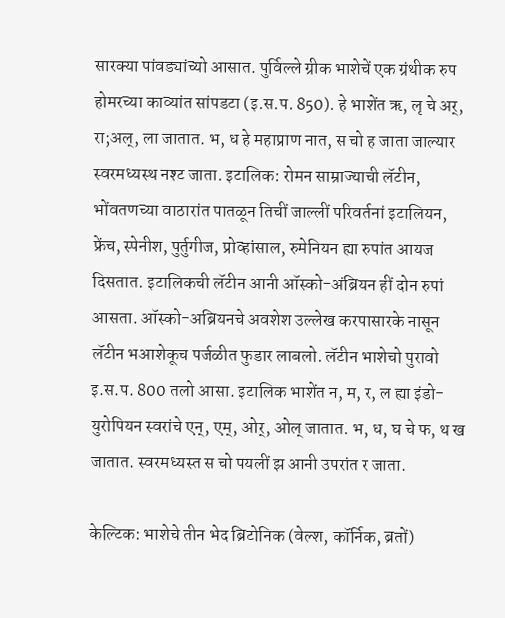सारक्या पांवड्यांच्यो आसात. पुर्विल्ले ग्रीक भाशेचें एक ग्रंथीक रुप होमरच्या काव्यांत सांपडटा (इ.स.प. 850). हे भाशेंत ऋ, लृ चे अर्, रा;अल्, ला जातात. भ, ध हे महाप्राण नात, स चो ह जाता जाल्यार स्वरमध्यस्थ नश्ट जाता. इटालिक: रोमन साम्राज्याची लॅटीन, भोंवतणच्या वाठारांत पातळून तिचीं जाल्लीं परिवर्तनां इटालियन, फ्रेंच, स्पेनीश, पुर्तुगीज, प्रोव्हांसाल, रुमेनियन ह्या रुपांत आयज दिसतात. इटालिकची लॅटीन आनी ऑस्को-अंब्रियन हीं दोन रुपां आसता. ऑस्को-अब्रियनचे अवशेश उल्लेख करपासारके नासून लॅटीन भआशेकूच पर्जळीत फुडार लाबलो. लॅटीन भाशेचो पुरावो इ.स.प. 800 तलो आसा. इटालिक भाशेंत न, म, र, ल ह्या इंडो-युरोपियन स्वरांचे एन्, एम्, ओर्, ओल् जातात. भ, ध, घ चे फ, थ ख जातात. स्वरमध्यस्त स चो पयलीं झ आनी उपरांत र जाता.

केल्टिक: भाशेचे तीन भेद ब्रिटोनिक (वेल्श, कॉर्निक, ब्रतों)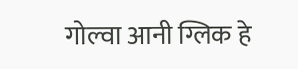गोल्वा आनी ग्लिक हे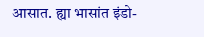आसात. ह्या भासांत इंडो-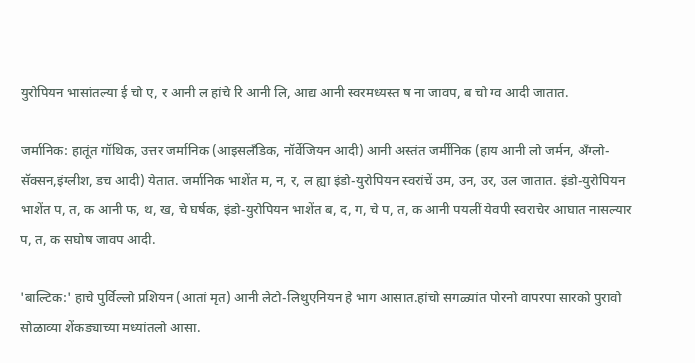युरोपियन भासांतल्या ई चो ए, र आनी ल हांचे रि आनी लि, आद्य आनी स्वरमध्यस्त ष ना जावप, ब चो ग्व आदी जातात.

जर्मानिक: हातूंत गॉथिक, उत्तर जर्मानिक (आइसलँडिक, नॉर्वेजियन आदी) आनी अस्तंत जर्मीनिक (हाय आनी लो जर्मन, अँग्लो-सॅक्सन,इंग्लीश, डच आदी) येतात. जर्मानिक भाशेंत म, न, र, ल ह्या इंडो-युरोपियन स्वरांचें उम, उन, उर, उल जातात. इंडो-युरोपियन भाशेंत प, त, क आनी फ, थ, ख, चे घर्षक, इंडो-युरोपियन भाशेंत ब, द, ग, चे प, त, क आनी पयलीं येवपी स्वराचेर आघात नासल्यार प, त, क सघोष जावप आदी.

'बाल्टिक:' हाचे पुर्विल्लो प्रशियन (आतां मृत) आनी लेटो-लिथुएनियन हे भाग आसात.हांचो सगळ्यांत पोरनो वापरपा सारको पुरावो सोळाव्या शेंकड्याच्या मध्यांतलो आसा.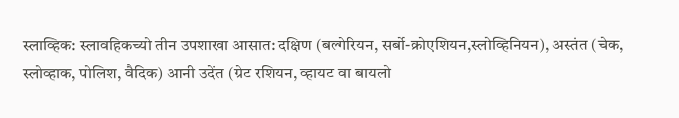स्लाव्हिक: स्लावहिकच्यो तीन उपशाखा आसात: दक्षिण (बल्गेरियन, सर्बो-क्रोएशियन,स्लोव्हिनियन), अस्तंत (चेक, स्लोव्हाक, पोलिश, वैदिक) आनी उदेंत (ग्रेट रशियन, व्हायट वा बायलो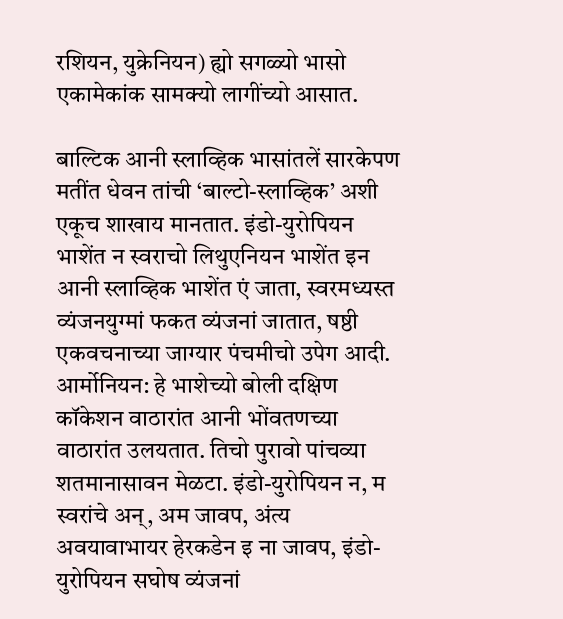रशियन, युक्रेनियन) ह्यो सगळ्यो भासो एकामेकांक सामक्यो लागींच्यो आसात.

बाल्टिक आनी स्लाव्हिक भासांतलें सारकेपण मतींत धेवन तांची ‘बाल्टो-स्लाव्हिक’ अशी एकूच शाखाय मानतात. इंडो-युरोपियन भाशेंत न स्वराचो लिथुएनियन भाशेंत इन आनी स्लाव्हिक भाशेंत एं जाता, स्वरमध्यस्त व्यंजनयुग्मां फकत व्यंजनां जातात, षष्ठी एकवचनाच्या जाग्यार पंचमीचो उपेग आदी. आर्मोनियन: हे भाशेच्यो बोली दक्षिण कॉकेशन वाठारांत आनी भोंवतणच्या वाठारांत उलयतात. तिचो पुरावो पांचव्या शतमानासावन मेळटा. इंडो-युरोपियन न, म स्वरांचे अन्, अम जावप, अंत्य अवयावाभायर हेरकडेन इ ना जावप, इंडो-युरोपियन सघोष व्यंजनां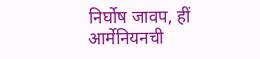निर्घोष जावप, हीं आर्मेनियनची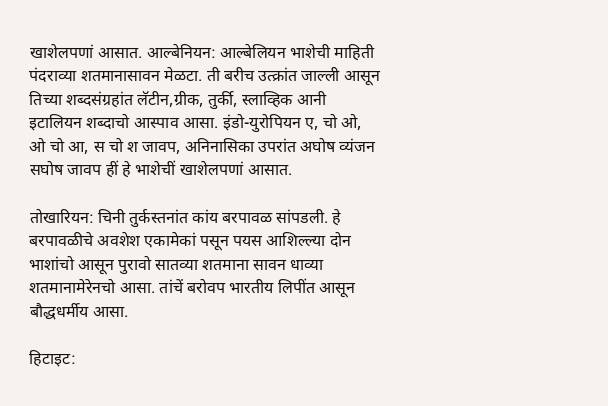खाशेलपणां आसात. आल्बेनियन: आल्बेलियन भाशेची माहिती पंदराव्या शतमानासावन मेळटा. ती बरीच उत्क्रांत जाल्ली आसून तिच्या शब्दसंग्रहांत लॅटीन,ग्रीक, तुर्की, स्लाव्हिक आनी इटालियन शब्दाचो आस्पाव आसा. इंडो-युरोपियन ए, चो ओ, ओ चो आ, स चो श जावप, अनिनासिका उपरांत अघोष व्यंजन सघोष जावप हीं हे भाशेचीं खाशेलपणां आसात.

तोखारियन: चिनी तुर्कस्तनांत कांय बरपावळ सांपडली. हे बरपावळीचे अवशेश एकामेकां पसून पयस आशिल्ल्या दोन भाशांचो आसून पुरावो सातव्या शतमाना सावन धाव्या शतमानामेरेनचो आसा. तांचें बरोवप भारतीय लिपींत आसून बौद्धधर्मीय आसा.

हिटाइट: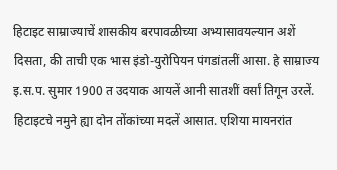हिटाइट साम्राज्याचें शासकीय बरपावळीच्या अभ्यासावयल्यान अशें दिसता, की ताची एक भास इंडो-युरोपियन पंगडांतलीं आसा. हे साम्राज्य इ.स.प. सुमार 1900 त उदयाक आयलें आनी सातशीं वर्सां तिगून उरलें. हिटाइटचे नमुने ह्या दोन तोंकांच्या मदलें आसात. एशिया मायनरांत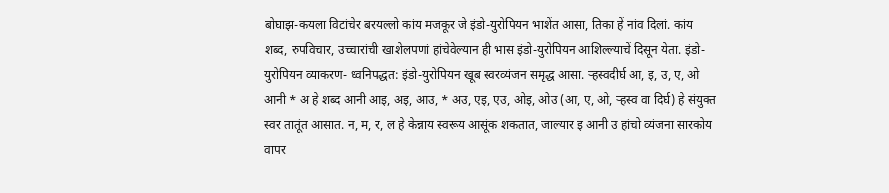बोघाझ-कयला विटांचेर बरयल्लो कांय मजकूर जे इंडो-युरोपियन भाशेंत आसा, तिका हें नांव दिलां. कांय शब्द, रुपविचार, उच्चारांची खाशेलपणां हांचेवेल्यान ही भास इंडो-युरोपियन आशिल्ल्याचें दिसून येता. इंडो-युरोपियन व्याकरण- ध्वनिपद्धत: इंडो-युरोपियन खूब स्वरव्यंजन समृद्ध आसा. ऱ्हस्वदीर्घ आ, इ, उ, ए, ओ आनी * अ हे शब्द आनी आइ, अइ, आउ, * अउ, एइ, एउ, ओइ, ओउ (आ, ए, ओ, ऱ्हस्व वा दिर्घ) हे संयुक्त स्वर तातूंत आसात. न, म, र, ल हे केन्नाय स्वरूय आसूंक शकतात, जाल्यार इ आनी उ हांचो व्यंजना सारकोय वापर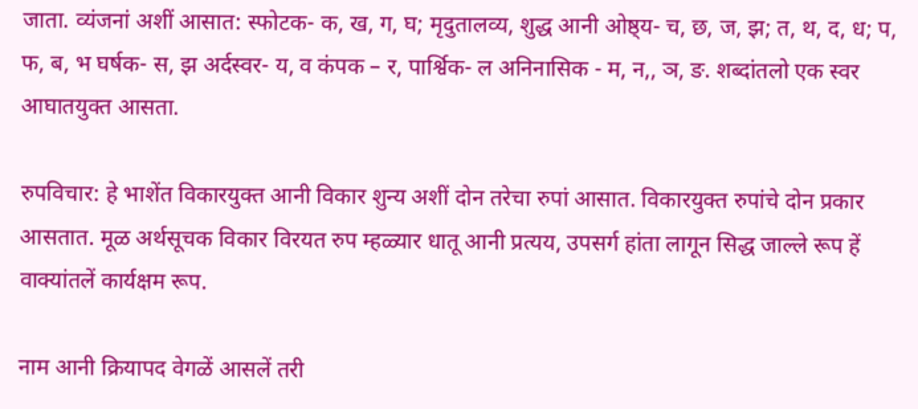जाता. व्यंजनां अशीं आसात: स्फोटक- क, ख, ग, घ; मृदुतालव्य, शुद्ध आनी ओष्ठ्य- च, छ, ज, झ; त, थ, द, ध; प, फ, ब, भ घर्षक- स, झ अर्दस्वर- य, व कंपक – र, पार्श्विक- ल अनिनासिक - म, न,, ञ, ङ. शब्दांतलो एक स्वर आघातयुक्त आसता.

रुपविचार: हे भाशेंत विकारयुक्त आनी विकार शुन्य अशीं दोन तरेचा रुपां आसात. विकारयुक्त रुपांचे दोन प्रकार आसतात. मूळ अर्थसूचक विकार विरयत रुप म्हळ्यार धातू आनी प्रत्यय, उपसर्ग हांता लागून सिद्ध जाल्ले रूप हें वाक्यांतलें कार्यक्षम रूप.

नाम आनी क्रियापद वेगळें आसलें तरी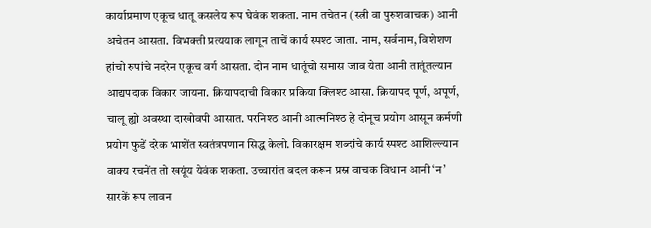कार्याप्रमाण एकूच धातू कसलेय रूप घेवंक शकता. नाम तचेतन (स्त्री वा पुरुशवाचक) आनी अचेतन आसता. विभक्ती प्रत्ययाक लागून ताचें कार्य स्पश्ट जाता. नाम, सर्वनाम, विशेशण हांचो रुपांचे नदरेन एकूच वर्ग आसता. दोन नाम धातूंचो समास जाव येता आनी तातूंतल्यान आद्यपदाक विकार जायना. क्रियापदाची विकार प्रकिया क्लिश्ट आसा. क्रियापद पूर्ण, अपूर्ण, चालू ह्यो अवस्था दाखोवपी आसात. परनिश्ठ आनी आत्मनिश्ठ हे दोनूच प्रयोग आसून कर्मणी प्रयोग फुडें दरेक भाशेंत स्वतंत्रपणान सिद्ध केलो. विकारक्षम शब्दांचे कार्य स्पश्ट आशिल्ल्यान वाक्य रचनेंत तो खयूंय येवंक शकता. उच्चारांत बदल करून प्रस्न वाचक विधान आनी ‘न’ सारकें रूप लावन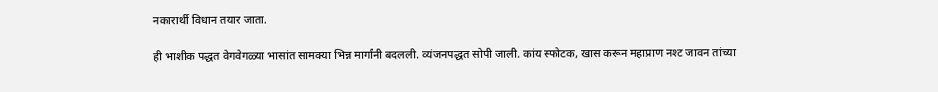नकारार्थी विधान तयार जाता.

ही भाशीक पद्धत वेगवेगळ्या भासांत सामक्या भिन्न मार्गांनी बदलली. व्यंजनपद्धत सोपी जाली. कांय स्फोटक, खास करून महाप्राण नश्ट जावन तांच्या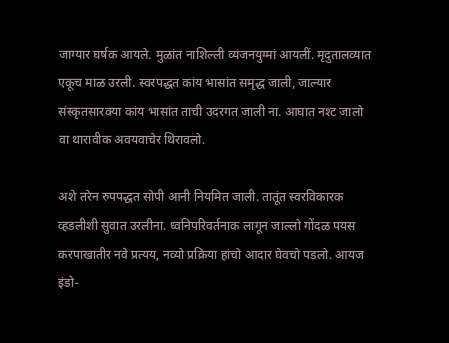जाग्यार घर्षक आयले. मुळांत नाशिल्ली व्यंजनयुग्मां आयलीं. मृदुतालव्यात एकूच माळ उरली. स्वरपद्धत कांय भासांत समृद्ध जाली, जाल्यार संस्कृतसारक्या कांय भासांत ताची उदरगत जाली ना. आघात नश्ट जालो वा थारावीक अवयवाचेर थिरावलो.

अशे तरेन रुपपद्धत सोपी आनी नियमित जाली. तातूंत स्वरविकारक व्हडलीशी सुवात उरलीना. ध्वनिपरिवर्तनाक लागून जाल्लो गोंदळ पयस करपाखातीर नवे प्रत्यय, नव्यो प्रक्रिया हांचो आदार घेवचो पडलो. आयज इंडो-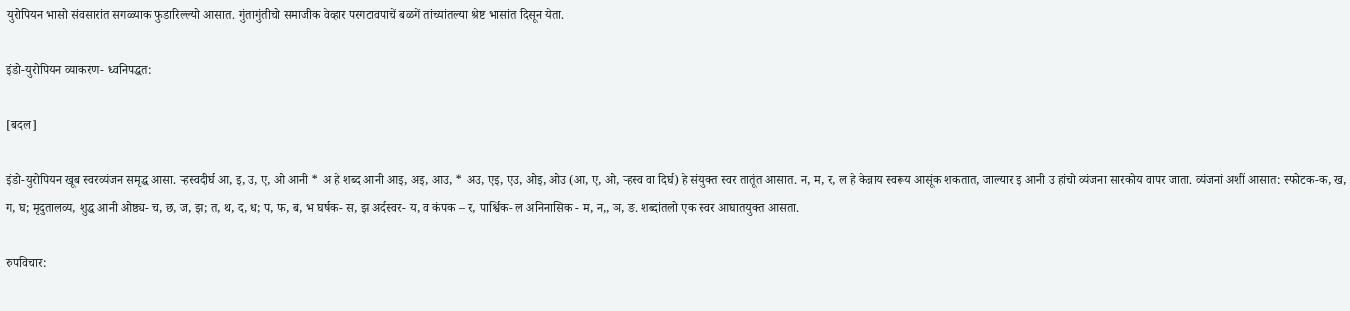युरोपियन भासो संवसारांत सगळ्याक फुडारिल्ल्यो आसात. गुंतागुंतीचो समाजीक वेव्हार परगटावपाचें बळगें तांच्यांतल्या श्रेष्ट भासांत दिसून येता.

इंडो-युरोपियन व्याकरण- ध्वनिपद्धत:

[बदल]

इंडो-युरोपियन खूब स्वरव्यंजन समृद्ध आसा. ऱ्हस्वदीर्घ आ, इ, उ, ए, ओ आनी * अ हे शब्द आनी आइ, अइ, आउ, * अउ, एइ, एउ, ओइ, ओउ (आ, ए, ओ, ऱ्हस्व वा दिर्घ) हे संयुक्त स्वर तातूंत आसात. न, म, र, ल हे केन्नाय स्वरूय आसूंक शकतात, जाल्यार इ आनी उ हांचो व्यंजना सारकोय वापर जाता. व्यंजनां अशीं आसात: स्फोटक-क, ख, ग, घ; मृदुतालव्य, शुद्ध आनी ओष्ठ्य- च, छ, ज, झ; त, थ, द, ध; प, फ, ब, भ घर्षक- स, झ अर्दस्वर- य, व कंपक – र, पार्श्विक- ल अनिनासिक - म, न,, ञ, ङ. शब्दांतलो एक स्वर आघातयुक्त आसता.

रुपविचार: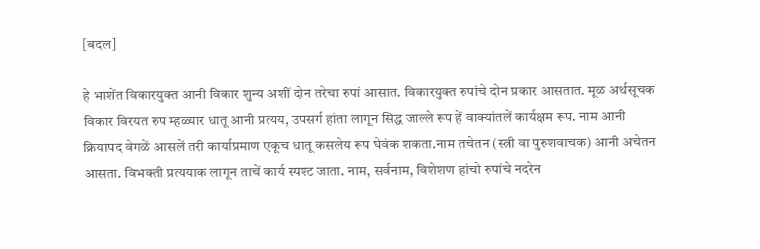[बदल]

हे भाशेंत विकारयुक्त आनी विकार शुन्य अशीं दोन तरेचा रुपां आसात. विकारयुक्त रुपांचे दोन प्रकार आसतात. मूळ अर्थसूचक विकार विरयत रुप म्हळ्यार धातू आनी प्रत्यय, उपसर्ग हांता लागून सिद्ध जाल्ले रूप हें वाक्यांतलें कार्यक्षम रूप. नाम आनी क्रियापद वेगळें आसलें तरी कार्याप्रमाण एकूच धातू कसलेय रूप घेवंक शकता.नाम तचेतन (स्त्री वा पुरुशवाचक) आनी अचेतन आसता. विभक्ती प्रत्ययाक लागून ताचें कार्य स्पश्ट जाता. नाम, सर्वनाम, विशेशण हांचो रुपांचे नदरेन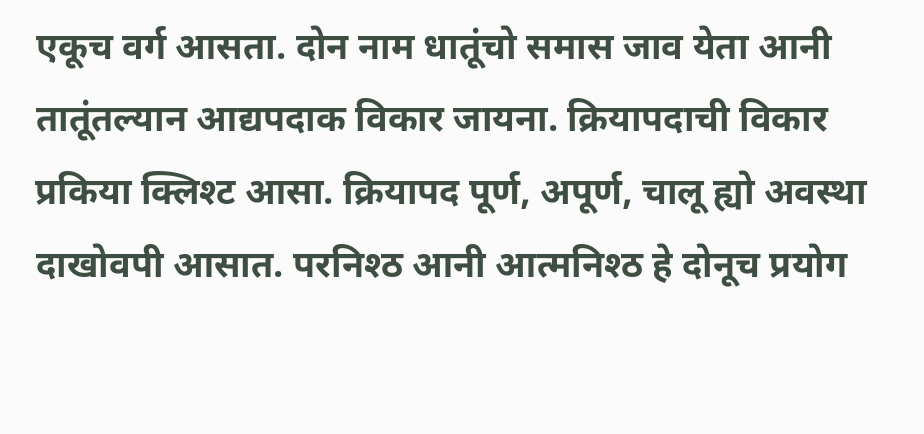एकूच वर्ग आसता. दोन नाम धातूंचो समास जाव येता आनी तातूंतल्यान आद्यपदाक विकार जायना. क्रियापदाची विकार प्रकिया क्लिश्ट आसा. क्रियापद पूर्ण, अपूर्ण, चालू ह्यो अवस्था दाखोवपी आसात. परनिश्ठ आनी आत्मनिश्ठ हे दोनूच प्रयोग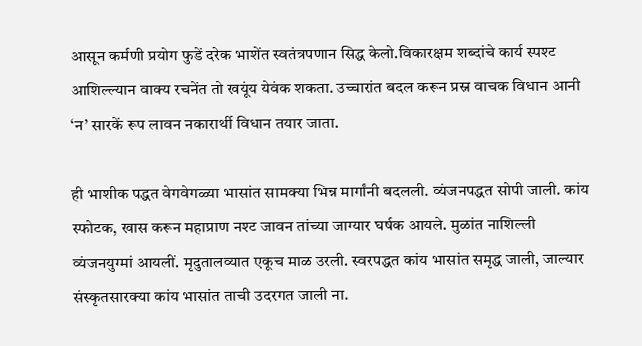आसून कर्मणी प्रयोग फुडें दरेक भाशेंत स्वतंत्रपणान सिद्ध केलो.विकारक्षम शब्दांचे कार्य स्पश्ट आशिल्ल्यान वाक्य रचनेंत तो खयूंय येवंक शकता. उच्चारांत बदल करून प्रस्न वाचक विधान आनी ‘न’ सारकें रूप लावन नकारार्थी विधान तयार जाता.

ही भाशीक पद्धत वेगवेगळ्या भासांत सामक्या भिन्न मार्गांनी बदलली. व्यंजनपद्धत सोपी जाली. कांय स्फोटक, खास करून महाप्राण नश्ट जावन तांच्या जाग्यार घर्षक आयले. मुळांत नाशिल्ली व्यंजनयुग्मां आयलीं. मृदुतालव्यात एकूच माळ उरली. स्वरपद्धत कांय भासांत समृद्ध जाली, जाल्यार संस्कृतसारक्या कांय भासांत ताची उदरगत जाली ना.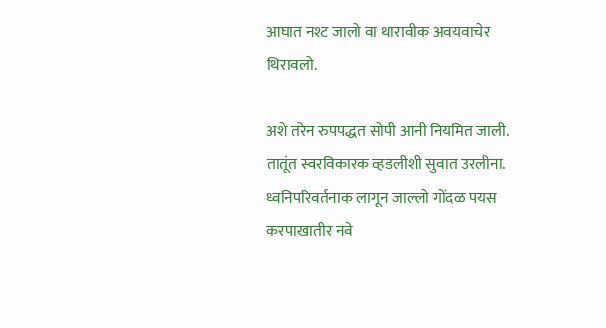आघात नश्ट जालो वा थारावीक अवयवाचेर थिरावलो.

अशे तरेन रुपपद्धत सोपी आनी नियमित जाली. तातूंत स्वरविकारक व्हडलीशी सुवात उरलीना. ध्वनिपरिवर्तनाक लागून जाल्लो गोंदळ पयस करपाखातीर नवे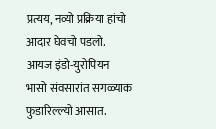प्रत्यय, नव्यो प्रक्रिया हांचो आदार घेवचो पडलो. आयज इंडो-युरोपियन भासो संवसारांत सगळ्याक फुडारिल्ल्यो आसात.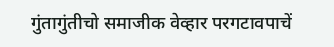गुंतागुंतीचो समाजीक वेव्हार परगटावपाचें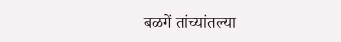बळगें तांच्यांतल्या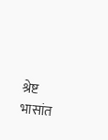श्रेष्ट भासांत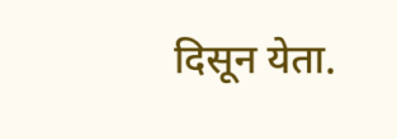दिसून येता.